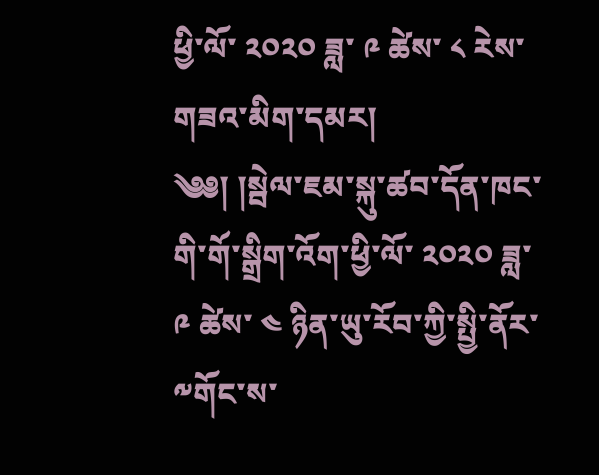ཕྱི་ལོ་ ༢༠༢༠ ཟླ་ ༩ ཚེས་ ༨ རེས་གཟའ་མིག་དམར།
༄༅། །སྦེལ་ཇམ་སྐུ་ཚབ་དོན་ཁང་གི་གོ་སྒྲིག་འོག་ཕྱི་ལོ་ ༢༠༢༠ ཟླ་ ༩ ཚེས་ ༤ ཉིན་ཡུ་རོབ་ཀྱི་སྤྱི་ནོར་༸གོང་ས་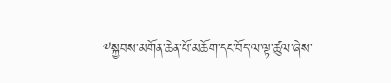༸སྐྱབས་མགོན་ཆེན་པོ་མཆོག་དང་བོད་ལ་ལྟ་ཚུལ་ཞེས་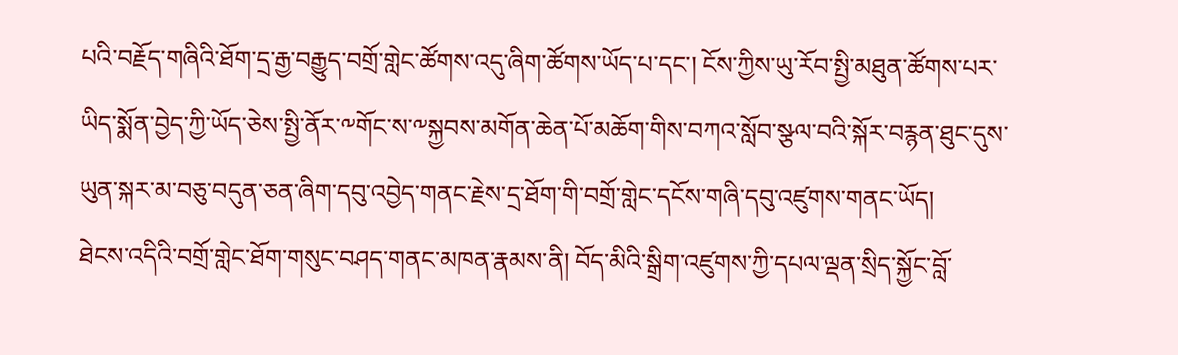པའི་བརྗོད་གཞིའི་ཐོག་དྲ་རྒྱ་བརྒྱུད་བགྲོ་གླེང་ཚོགས་འདུ་ཞིག་ཚོགས་ཡོད་པ་དང་། ངོས་ཀྱིས་ཡུ་རོབ་སྤྱི་མཐུན་ཚོགས་པར་ཡིད་སྨོན་བྱེད་ཀྱི་ཡོད་ཅེས་སྤྱི་ནོར་༸གོང་ས་༸སྐྱབས་མགོན་ཆེན་པོ་མཆོག་གིས་བཀའ་སློབ་སྩལ་བའི་སྐོར་བརྙན་ཐུང་དུས་ཡུན་སྐར་མ་བཅུ་བདུན་ཅན་ཞིག་དབུ་འབྱེད་གནང་རྗེས་དྲ་ཐོག་གི་བགྲོ་གླེང་དངོས་གཞི་དབུ་འཛུགས་གནང་ཡོད།
ཐེངས་འདིའི་བགྲོ་གླེང་ཐོག་གསུང་བཤད་གནང་མཁན་རྣམས་ནི། བོད་མིའི་སྒྲིག་འཛུགས་ཀྱི་དཔལ་ལྡན་སྲིད་སྐྱོང་བློ་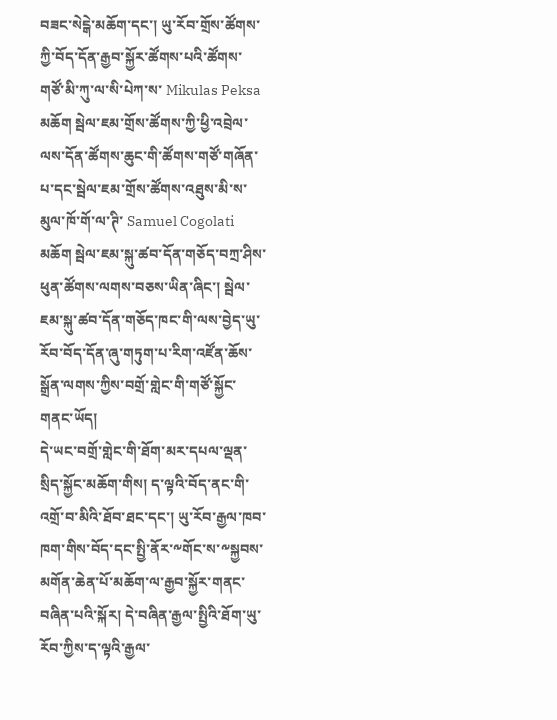བཟང་སེངྒེ་མཆོག་དང་། ཡུ་རོབ་གྲོས་ཚོགས་ཀྱི་བོད་དོན་རྒྱབ་སྐྱོར་ཚོགས་པའི་ཚོགས་གཙོ་མི་ཀུ་ལ་སི་པེཀ་ས་ Mikulas Peksa མཆོག སྦེལ་ཇམ་གྲོས་ཚོགས་ཀྱི་ཕྱི་འབྲེལ་ལས་དོན་ཚོགས་ཆུང་གི་ཚོགས་གཙོ་གཞོན་པ་དང་སྦེལ་ཇམ་གྲོས་ཚོགས་འཐུས་མི་ས་མུལ་ཁོ་གོ་ལ་ཊི་ Samuel Cogolati མཆོག སྦེལ་ཇམ་སྐུ་ཚབ་དོན་གཅོད་བཀྲ་ཤིས་ཕུན་ཚོགས་ལགས་བཅས་ཡིན་ཞིང་། སྦེལ་ཇམ་སྐུ་ཚབ་དོན་གཅོད་ཁང་གི་ལས་བྱེད་ཡུ་རོབ་བོད་དོན་ཞུ་གཏུག་པ་རིག་འཛོན་ཆོས་སྒྲོན་ལགས་ཀྱིས་བགྲོ་གླེང་གི་གཙོ་སྐྱོང་གནང་ཡོད།
དེ་ཡང་བགྲོ་གླེང་གི་ཐོག་མར་དཔལ་ལྡན་སྲིད་སྐྱོང་མཆོག་གིས། ད་ལྟའི་བོད་ནང་གི་འགྲོ་བ་མིའི་ཐོབ་ཐང་དང་། ཡུ་རོབ་རྒྱལ་ཁབ་ཁག་གིས་བོད་དང་སྤྱི་ནོར་༸གོང་ས་༸སྐྱབས་མགོན་ཆེན་པོ་མཆོག་ལ་རྒྱབ་སྐྱོར་གནང་བཞིན་པའི་སྐོར། དེ་བཞིན་རྒྱལ་སྤྱིའི་ཐོག་ཡུ་རོབ་ཀྱིས་ད་ལྟའི་རྒྱལ་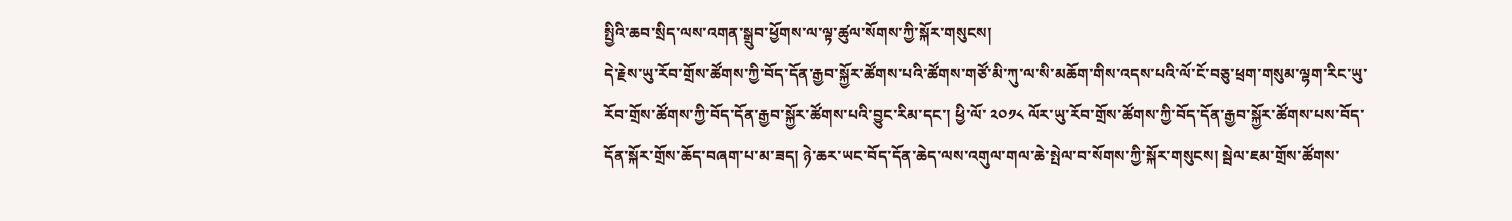སྤྱིའི་ཆབ་སྲིད་ལས་འགན་སྒྲུབ་ཕྱོགས་ལ་ལྟ་ཚུལ་སོགས་ཀྱི་སྐོར་གསུངས།
དེ་རྗེས་ཡུ་རོབ་གྲོས་ཚོགས་ཀྱི་བོད་དོན་རྒྱབ་སྐྱོར་ཚོགས་པའི་ཚོགས་གཙོ་མི་ཀུ་ལ་སི་མཆོག་གིས་འདས་པའི་ལོ་ངོ་བཅུ་ཕྲག་གསུམ་ལྷག་རིང་ཡུ་རོབ་གྲོས་ཚོགས་ཀྱི་བོད་དོན་རྒྱབ་སྐྱོར་ཚོགས་པའི་བྱུང་རིམ་དང་། ཕྱི་ལོ་ ༢༠༡༨ ལོར་ཡུ་རོབ་གྲོས་ཚོགས་ཀྱི་བོད་དོན་རྒྱབ་སྐྱོར་ཚོགས་པས་བོད་དོན་སྐོར་གྲོས་ཆོད་བཞག་པ་མ་ཟད། ཉེ་ཆར་ཡང་བོད་དོན་ཆེད་ལས་འགུལ་གལ་ཆེ་སྤེལ་བ་སོགས་ཀྱི་སྐོར་གསུངས། སྦེལ་ཇམ་གྲོས་ཚོགས་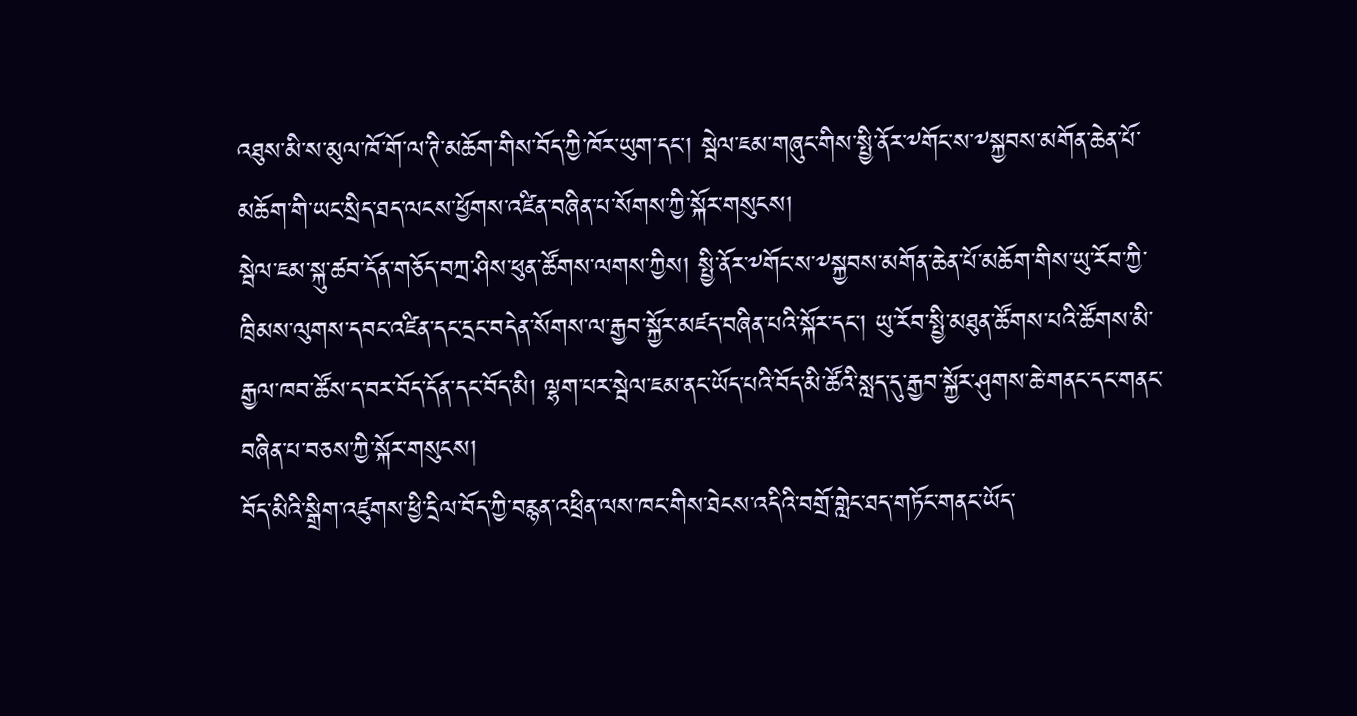འཐུས་མི་ས་མུལ་ཁོ་གོ་ལ་ཊི་མཆོག་གིས་བོད་ཀྱི་ཁོར་ཡུག་དང་། སྦེལ་ཇམ་གཞུང་གིས་སྤྱི་ནོར་༸གོང་ས་༸སྐྱབས་མགོན་ཆེན་པོ་མཆོག་གི་ཡང་སྲིད་ཐད་ལངས་ཕྱོགས་འཛིན་བཞིན་པ་སོགས་ཀྱི་སྐོར་གསུངས།
སྦེལ་ཇམ་སྐུ་ཚབ་དོན་གཅོད་བཀྲ་ཤིས་ཕུན་ཚོགས་ལགས་ཀྱིས། སྤྱི་ནོར་༸གོང་ས་༸སྐྱབས་མགོན་ཆེན་པོ་མཆོག་གིས་ཡུ་རོབ་ཀྱི་ཁྲིམས་ལུགས་དབང་འཛིན་དང་དྲང་བདེན་སོགས་ལ་རྒྱབ་སྐྱོར་མཛད་བཞིན་པའི་སྐོར་དང་། ཡུ་རོབ་སྤྱི་མཐུན་ཚོགས་པའི་ཚོགས་མི་རྒྱལ་ཁབ་ཚོས་ད་བར་བོད་དོན་དང་བོད་མི། ལྷག་པར་སྦེལ་ཇམ་ནང་ཡོད་པའི་བོད་མི་ཚོའི་སླད་དུ་རྒྱབ་སྐྱོར་ཤུགས་ཆེ་གནང་དང་གནང་བཞིན་པ་བཅས་ཀྱི་སྐོར་གསུངས།
བོད་མིའི་སྒྲིག་འཛུགས་ཕྱི་དྲིལ་བོད་ཀྱི་བརྙན་འཕྲིན་ལས་ཁང་གིས་ཐེངས་འདིའི་བགྲོ་གླེང་ཐད་གཏོང་གནང་ཡོད་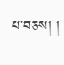པ་བཅས། །